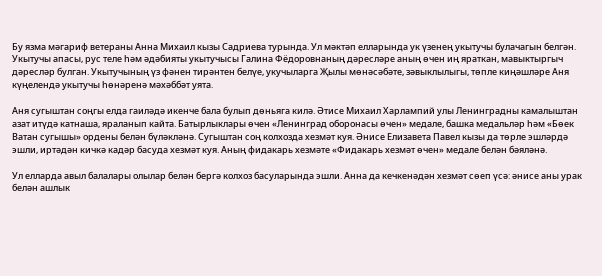Бу язма мәгариф ветераны Анна Михаил кызы Садриева турында. Ул мәктәп елларында ук үзенең укытучы булачагын белгән. Укытучы апасы, рус теле һәм әдәбияты укытучысы Галина Фёдоровнаның дәресләре аның өчен иң яраткан, мавыктыргыч дәресләр булган. Укытучының үз фәнен тирәнтен белүе, укучыларга Җылы мөнәсәбәте, зәвыклылыгы, төпле киңәшләре Аня күңелендә укытучы һөнәренә мәхәббәт уята.

Аня сугыштан соңгы елда гаиләдә икенче бала булып дөньяга килә. Әтисе Михаил Харлампий улы Ленинградны камалыштан азат итүдә катнаша, яраланып кайта. Батырлыклары өчен «Ленинград оборонасы өчен» медале, башка медальләр һәм «Бөек Ватан сугышы» ордены белән бүләкләнә. Сугыштан соң колхозда хезмәт куя. Әнисе Елизавета Павел кызы да төрле эшләрдә эшли, иртәдән кичкә кадәр басуда хезмәт куя. Аның фидакарь хезмәте «Фидакарь хезмәт өчен» медале белән бәяләнә.

Ул елларда авыл балалары олылар белән бергә колхоз басуларында эшли. Анна да кечкенәдән хезмәт сөеп үсә: әнисе аны урак белән ашлык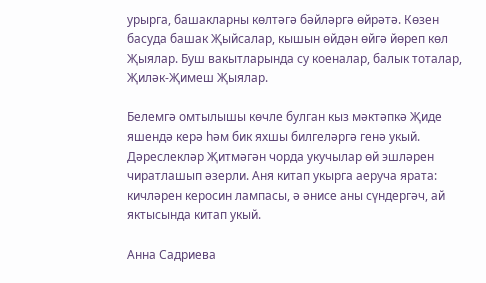урырга, башакларны көлтәгә бәйләргә өйрәтә. Көзен басуда башак Җыйсалар, кышын өйдән өйгә йөреп көл Җыялар. Буш вакытларында су коеналар, балык тоталар, Җиләк-Җимеш Җыялар.

Белемгә омтылышы көчле булган кыз мәктәпкә Җиде яшендә керә һәм бик яхшы билгеләргә генә укый. Дәреслекләр Җитмәгән чорда укучылар өй эшләрен чиратлашып әзерли. Аня китап укырга аеруча ярата: кичләрен керосин лампасы, ә әнисе аны сүндергәч, ай яктысында китап укый.

Анна Садриева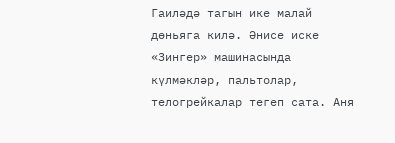Гаиләдә тагын ике малай дөньяга килә. Әнисе иске «Зингер» машинасында күлмәкләр, пальтолар, телогрейкалар тегеп сата. Аня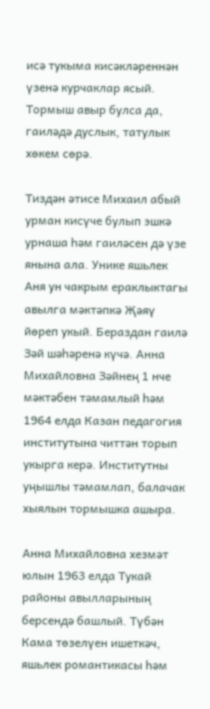исә тукыма кисәкләреннән үзенә курчаклар ясый. Тормыш авыр булса да, гаиләдә дуслык, татулык хөкем сөрә.

Тиздән әтисе Михаил абый урман кисүче булып эшкә урнаша һәм гаиләсен дә үзе янына ала. Унике яшьлек Аня ун чакрым ераклыктагы авылга мәктәпкә Җәяү йөреп укый. Бераздан гаилә Зәй шәһәренә күчә. Анна Михайловна Зәйнең 1 нче мәктәбен тәмамлый һәм 1964 елда Казан педагогия институтына читтән торып укырга керә. Институтны уңышлы тәмамлап, балачак хыялын тормышка ашыра.

Анна Михайловна хезмәт юлын 1963 елда Тукай районы авылларының берсендә башлый. Түбән Кама төзелүен ишеткәч, яшьлек романтикасы һәм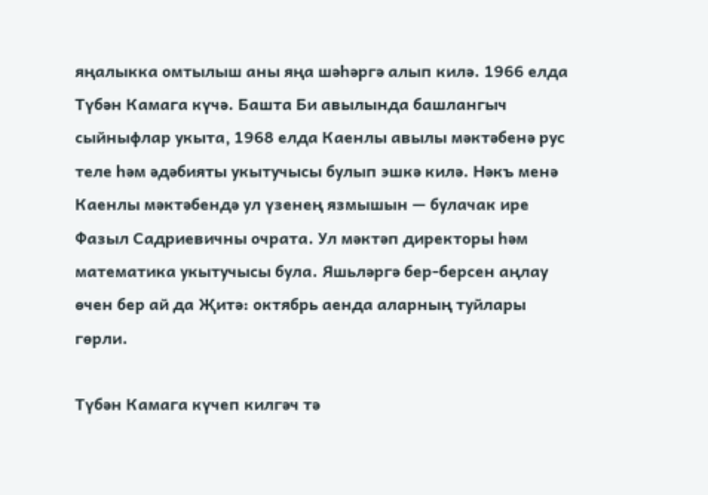яңалыкка омтылыш аны яңа шәһәргә алып килә. 1966 елда Түбән Камага күчә. Башта Би авылында башлангыч сыйныфлар укыта, 1968 елда Каенлы авылы мәктәбенә рус теле һәм әдәбияты укытучысы булып эшкә килә. Нәкъ менә Каенлы мәктәбендә ул үзенең язмышын — булачак ире Фазыл Садриевичны очрата. Ул мәктәп директоры һәм математика укытучысы була. Яшьләргә бер-берсен аңлау өчен бер ай да Җитә: октябрь аенда аларның туйлары гөрли.

Түбән Камага күчеп килгәч тә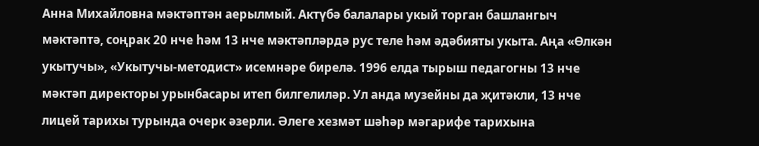Анна Михайловна мәктәптән аерылмый. Актүбә балалары укый торган башлангыч мәктәптә, соңрак 20 нче һәм 13 нче мәктәпләрдә рус теле һәм әдәбияты укыта. Аңа «Өлкән укытучы», «Укытучы-методист» исемнәре бирелә. 1996 елда тырыш педагогны 13 нче мәктәп директоры урынбасары итеп билгелиләр. Ул анда музейны да җитәкли, 13 нче лицей тарихы турында очерк әзерли. Әлеге хезмәт шәһәр мәгарифе тарихына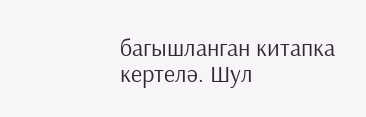багышланган китапка кертелә. Шул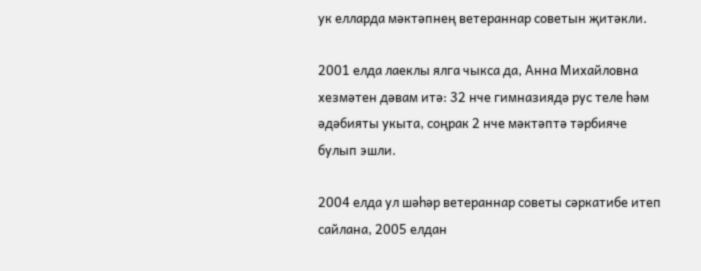ук елларда мәктәпнең ветераннар советын җитәкли.

2001 елда лаеклы ялга чыкса да, Анна Михайловна хезмәтен дәвам итә: 32 нче гимназиядә рус теле һәм әдәбияты укыта, соңрак 2 нче мәктәптә тәрбияче булып эшли.

2004 елда ул шәһәр ветераннар советы сәркатибе итеп сайлана, 2005 елдан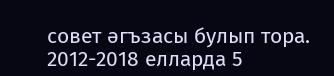совет әгъзасы булып тора. 2012-2018 елларда 5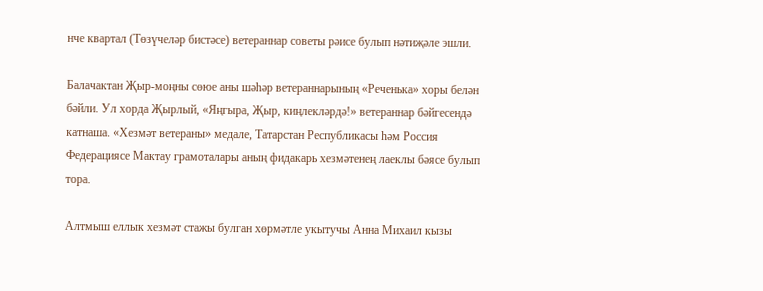нче квартал (Төзүчеләр бистәсе) ветераннар советы рәисе булып нәтиҗәле эшли.

Балачактан Җыр-моңны сөюе аны шәһәр ветераннарының «Реченька» хоры белән бәйли. Ул хорда Җырлый, «Яңгыра, Җыр, киңлекләрдә!» ветераннар бәйгесендә катнаша. «Хезмәт ветераны» медале, Татарстан Республикасы һәм Россия Федерациясе Мактау грамоталары аның фидакарь хезмәтенең лаеклы бәясе булып тора.

Алтмыш еллык хезмәт стажы булган хөрмәтле укытучы Анна Михаил кызы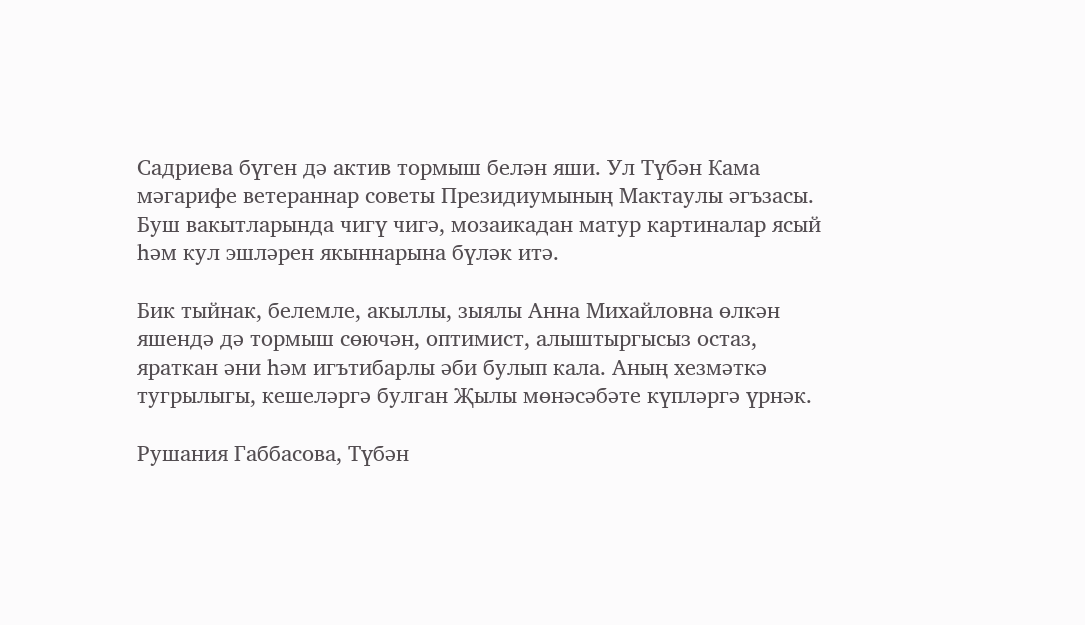Садриева бүген дә актив тормыш белән яши. Ул Түбән Кама мәгарифе ветераннар советы Президиумының Мактаулы әгъзасы. Буш вакытларында чигү чигә, мозаикадан матур картиналар ясый һәм кул эшләрен якыннарына бүләк итә.

Бик тыйнак, белемле, акыллы, зыялы Анна Михайловна өлкән яшендә дә тормыш сөючән, оптимист, алыштыргысыз остаз, яраткан әни һәм игътибарлы әби булып кала. Аның хезмәткә тугрылыгы, кешеләргә булган Җылы мөнәсәбәте күпләргә үрнәк.

Рушания Габбасова, Түбән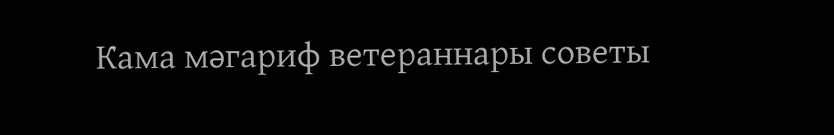Кама мәгариф ветераннары советы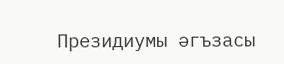Президиумы әгъзасы